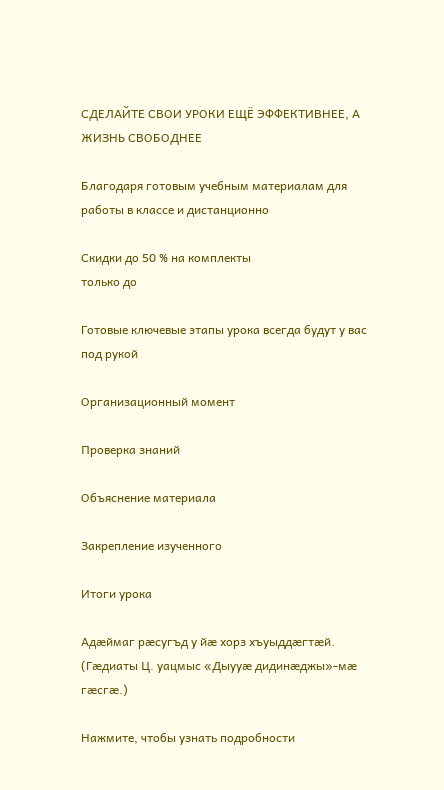СДЕЛАЙТЕ СВОИ УРОКИ ЕЩЁ ЭФФЕКТИВНЕЕ, А ЖИЗНЬ СВОБОДНЕЕ

Благодаря готовым учебным материалам для работы в классе и дистанционно

Скидки до 50 % на комплекты
только до

Готовые ключевые этапы урока всегда будут у вас под рукой

Организационный момент

Проверка знаний

Объяснение материала

Закрепление изученного

Итоги урока

Адæймаг рæсугъд у йæ хорз хъуыддæгтæй. (Гæдиаты Ц. уацмыс «Дыууæ дидинæджы»-мæ гæсгæ.)

Нажмите, чтобы узнать подробности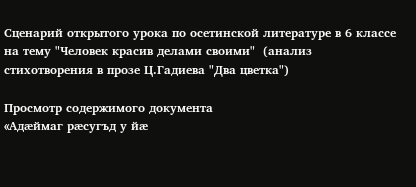Сценарий открытого урока по осетинской литературе в 6 классе на тему "Человек красив делами своими"  (анализ  стихотворения в прозе Ц.Гадиева "Два цветка")

Просмотр содержимого документа
«Адæймаг рæсугъд у йæ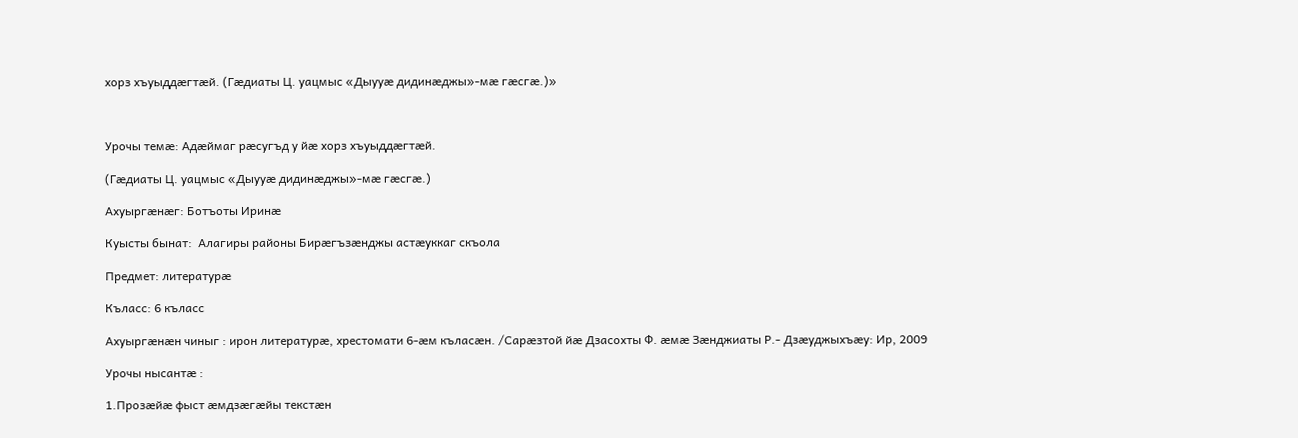хорз хъуыддæгтæй. (Гæдиаты Ц. уацмыс «Дыууæ дидинæджы»-мæ гæсгæ.)»



Урочы темæ: Адæймаг рæсугъд у йæ хорз хъуыддæгтæй.

(Гæдиаты Ц. уацмыс «Дыууæ дидинæджы»-мæ гæсгæ.)

Ахуыргӕнӕг: Ботъоты Иринӕ

Куысты бынат:  Алагиры районы Бирӕгъзӕнджы астӕуккаг скъола

Предмет: литературӕ

Къласс: 6 къласс

Ахуыргӕнӕн чиныг : ирон литературӕ, хрестомати 6-ӕм къласӕн. /Сарӕзтой йӕ Дзасохты Ф. ӕмӕ Зӕнджиаты Р.- Дзӕуджыхъӕу: Ир, 2009

Урочы нысантæ :

1.Прозæйæ фыст æмдзæгæйы текстæн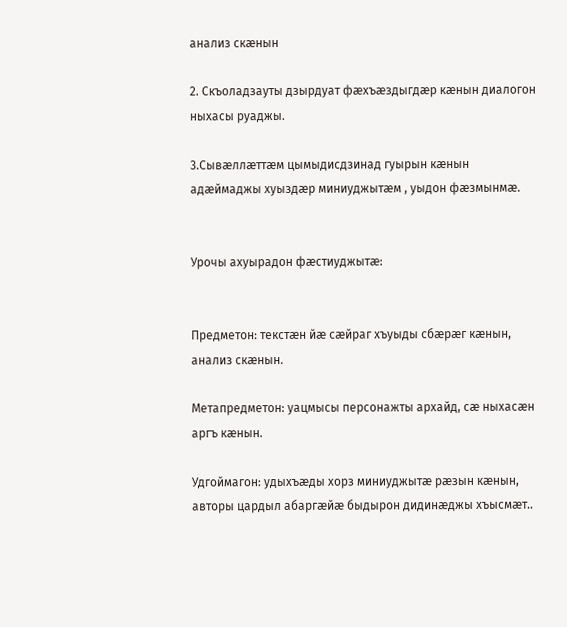анализ скæнын

2. Скъоладзауты дзырдуат фæхъæздыгдæр кæнын диалогон ныхасы руаджы.

3.Сывæллæттæм цымыдисдзинад гуырын кæнын адæймаджы хуыздæр миниуджытæм , уыдон фæзмынмæ.


Урочы ахуырадон фæстиуджытæ:


Предметон: текстæн йæ сæйраг хъуыды сбæрæг кæнын, анализ скæнын.

Метапредметон: уацмысы персонажты архайд, сæ ныхасæн аргъ кæнын.

Удгоймагон: удыхъæды хорз миниуджытæ рæзын кæнын, авторы цардыл абаргæйæ быдырон дидинæджы хъысмæт..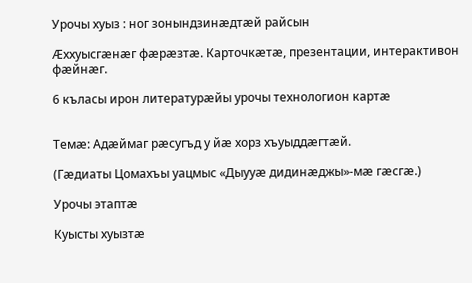Урочы хуыз : ног зонындзинӕдтӕй райсын

Æххуысгæнæг фæрæзтæ. Карточкæтæ, презентации, интерактивон фæйнæг.

6 къласы ирон литературӕйы урочы технологион картӕ


Темæ: Адæймаг рæсугъд у йæ хорз хъуыддæгтæй.

(Гæдиаты Цомахъы уацмыс «Дыууæ дидинæджы»-мæ гæсгæ.)

Урочы этаптæ

Куысты хуызтӕ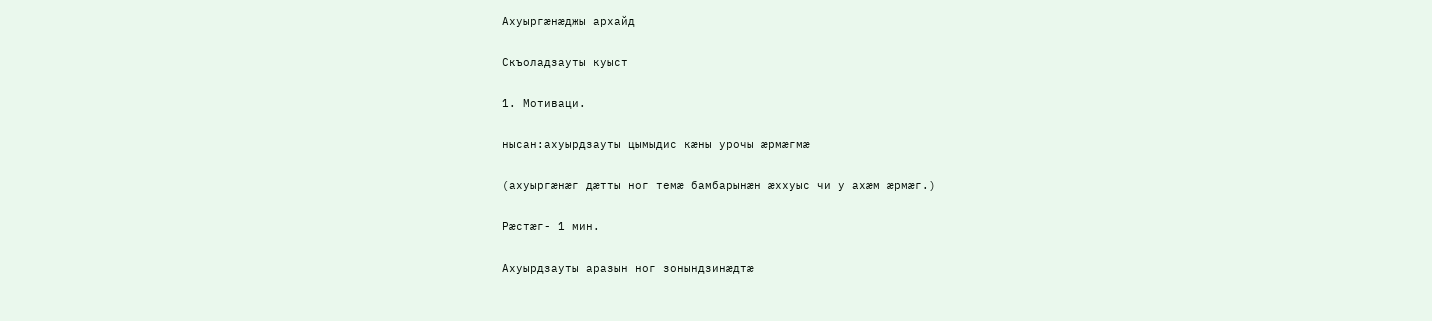Ахуыргæнæджы архайд

Скъоладзауты куыст

1. Мотиваци.

нысан:ахуырдзауты цымыдис кӕны урочы ӕрмӕгмӕ

(ахуыргæнæг дæтты ног темæ бамбарынæн æххуыс чи у ахæм æрмæг.)

Рӕстӕг- 1 мин.

Ахуырдзауты аразын ног зонындзинӕдтӕ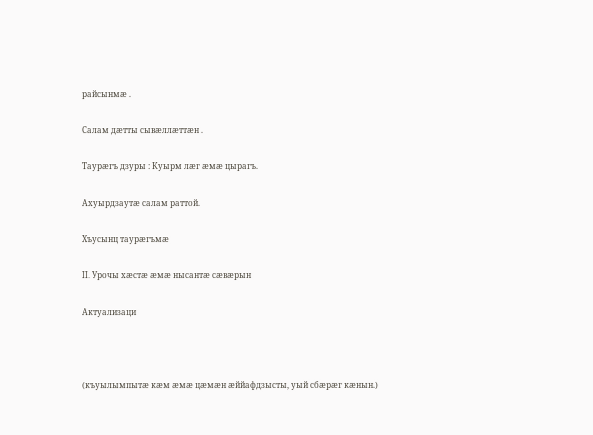райсынмӕ .

Салам дӕтты сывӕллӕттӕн .

Таурӕгъ дзуры : Куырм лӕг ӕмӕ цырагъ.

Ахуырдзаутӕ салам раттой.

Хъусынц таурӕгъмӕ

II. Урочы хӕстӕ ӕмӕ нысантӕ сӕвӕрын

Актуализаци



(къуылымпытæ кæм æмæ цæмæн æййафдзысты, уый сбæрæг кæнын.)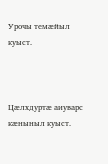Урочы темæйыл куыст.



Цæлхдуртæ аиуварс кæныныл куыст.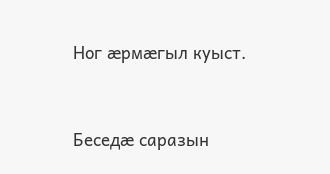Ног æрмæгыл куыст.


Беседӕ саразын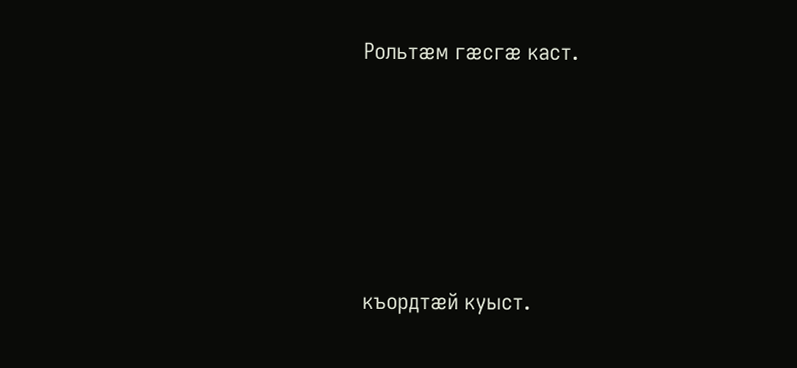Рольтæм гæсгæ каст.





къордтӕй куыст.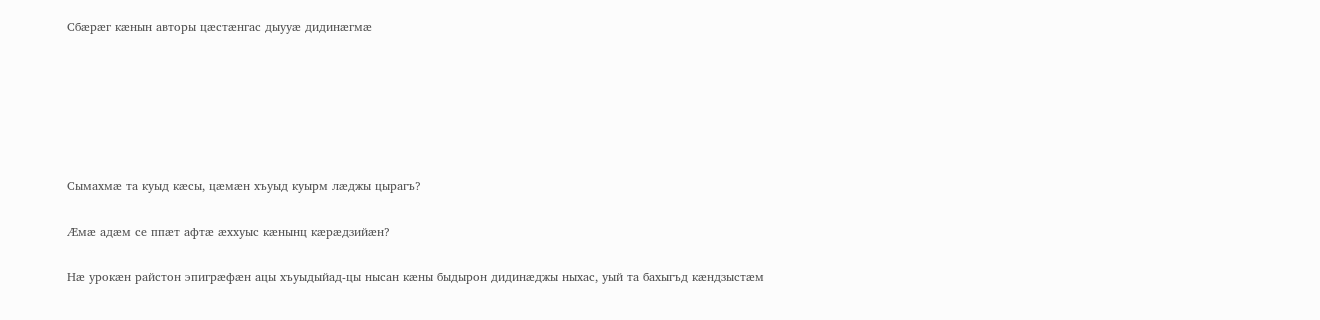Сбӕрӕг кӕнын авторы цӕстӕнгас дыууӕ дидинӕгмӕ






Сымахмӕ та куыд кӕсы, цӕмӕн хъуыд куырм лӕджы цырагъ?

Ӕмӕ адӕм се ппӕт афтӕ ӕххуыс кӕнынц кӕрӕдзийӕн?

Нӕ урокӕн райстон эпигрӕфӕн ацы хъуыдыйад-цы нысан кӕны быдырон дидинӕджы ныхас, уый та бахыгъд кӕндзыстӕм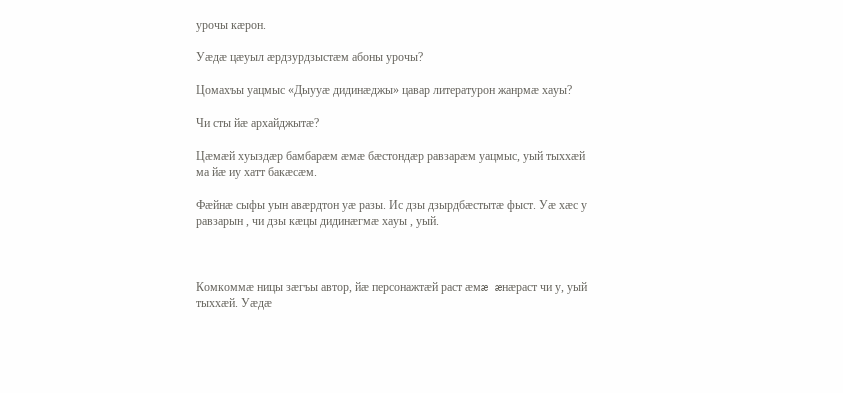урочы кӕрон.

Уӕдӕ цӕуыл ӕрдзурдзыстӕм абоны урочы?

Цомахъы уацмыс «Дыууӕ дидинӕджы» цавар литературон жанрмӕ хауы?

Чи сты йӕ архайджытӕ?

Цæмæй хуыздæр бамбарæм æмæ бæстондæр равзарæм уацмыс, уый тыххæй ма йæ иу хатт бакæсæм.

Фӕйнӕ сыфы уын авӕрдтон уӕ разы. Ис дзы дзырдбӕстытӕ фыст. Уӕ хӕс у равзарын , чи дзы кӕцы дидинӕгмӕ хауы , уый.



Комкоммæ ницы зæгъы автор, йæ персонажтæй раст æмæ æнæраст чи у, уый тыххæй. Уæдæ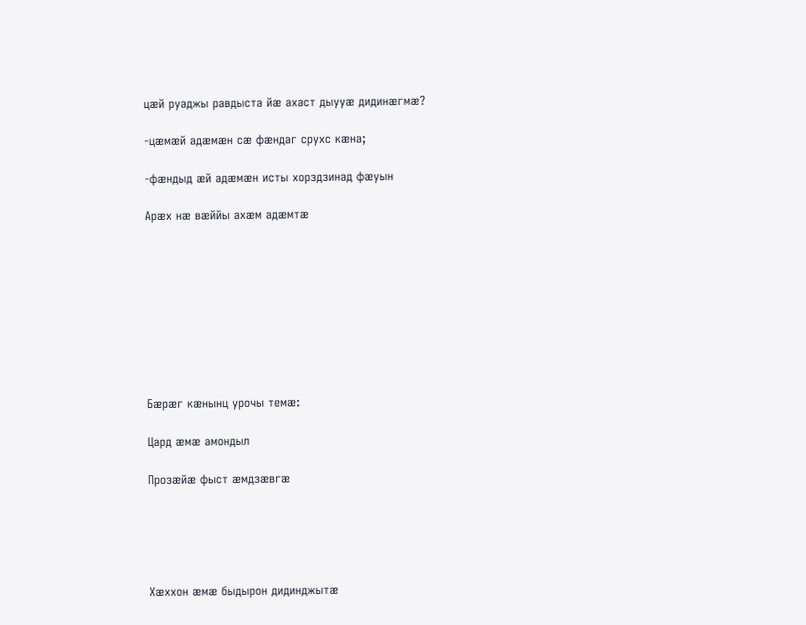цæй руаджы равдыста йæ ахаст дыууæ дидинæгмæ?

-цӕмӕй адӕмӕн сӕ фӕндаг срухс кӕна;

-фӕндыд ӕй адӕмӕн исты хорздзинад фӕуын

Арӕх нӕ вӕййы ахӕм адӕмтӕ









Бӕрӕг кӕнынц урочы темӕ:

Цард ӕмӕ амондыл

Прозӕйӕ фыст ӕмдзӕвгӕ





Хӕххон ӕмӕ быдырон дидинджытӕ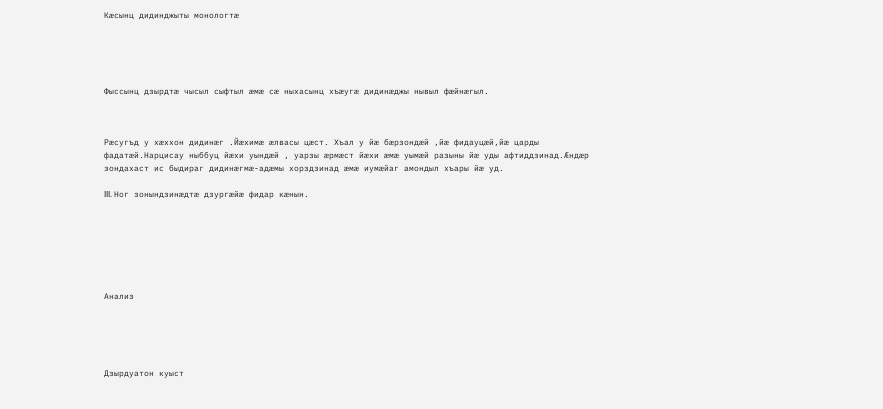Кӕсынц дидинджыты монологтӕ





Фыссынц дзырдтӕ чысыл сыфтыл ӕмӕ сӕ ныхасынц хъӕугӕ дидинӕджы нывыл фӕйнӕгыл.



Рӕсугъд у хӕххон дидинӕг .Йӕхимӕ ӕлвасы цӕст. Хъал у йӕ бӕрзондӕй ,йӕ фидауцӕй,йӕ царды фадатӕй.Нарцисау ныббуц йӕхи уындӕй , уарзы ӕрмӕст йӕхи ӕмӕ уымӕй разыны йӕ уды афтиддзинад.Ӕндӕр зондахаст ис быдираг дидинӕгмӕ-адӕмы хорздзинад ӕмӕ иумӕйаг амондыл хъары йӕ уд.

III. Ног зонындзинæдтæ дзургæйæ фидар кæнын.







Анализ





Дзырдуатон куыст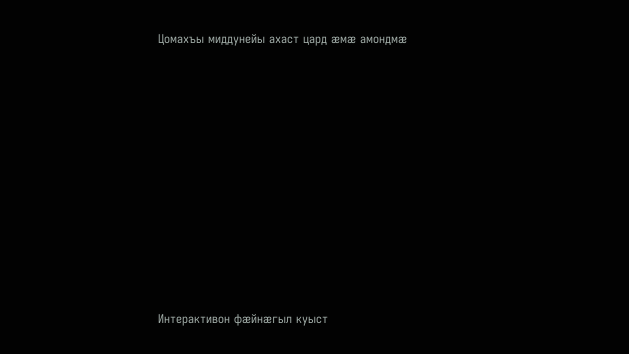Цомахъы миддунейы ахаст цард ӕмӕ амондмӕ



















Интерактивон фӕйнӕгыл куыст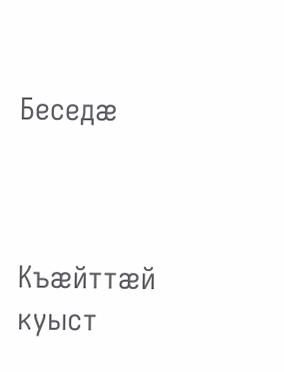Беседӕ



Къӕйттӕй куыст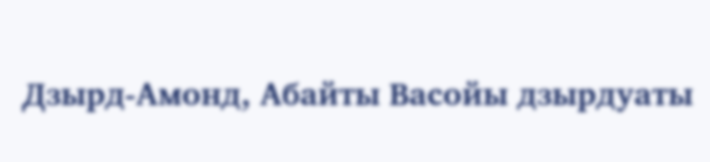Дзырд-Амонд, Абайты Васойы дзырдуаты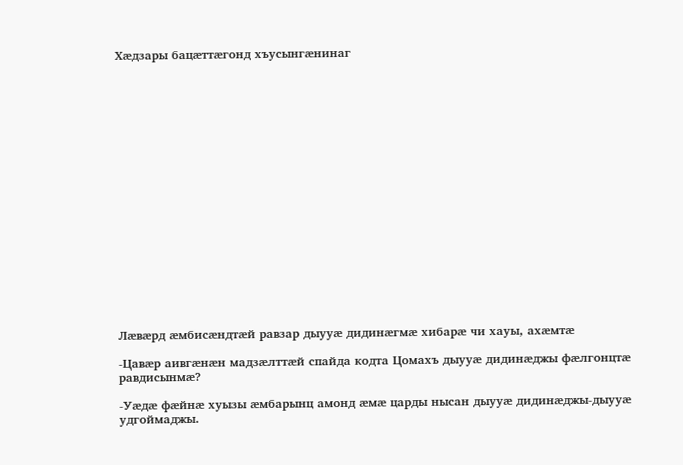Хӕдзары бацӕттӕгонд хъусынгӕнинаг



















Лӕвӕрд ӕмбисӕндтӕй равзар дыууӕ дидинӕгмӕ хибарӕ чи хауы, ахӕмтӕ

-Цавӕр аивгӕнӕн мадзӕлттӕй спайда кодта Цомахъ дыууӕ дидинӕджы фӕлгонцтӕ равдисынмӕ?

-Уӕдӕ фӕйнӕ хуызы ӕмбарынц амонд ӕмӕ царды нысан дыууӕ дидинӕджы-дыууӕ удгоймаджы.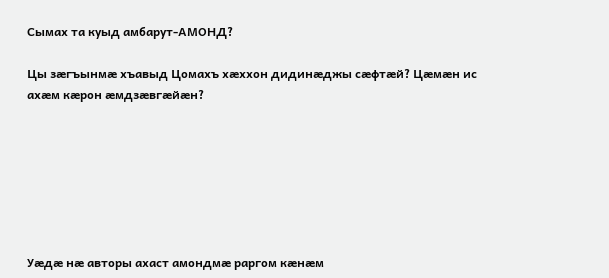Сымах та куыд амбарут-АМОНД?

Цы зæгъынмæ хъавыд Цомахъ хæххон дидинæджы сæфтæй? Цæмæн ис ахæм кæрон æмдзæвгæйæн?







Уӕдӕ нӕ авторы ахаст амондмӕ раргом кӕнӕм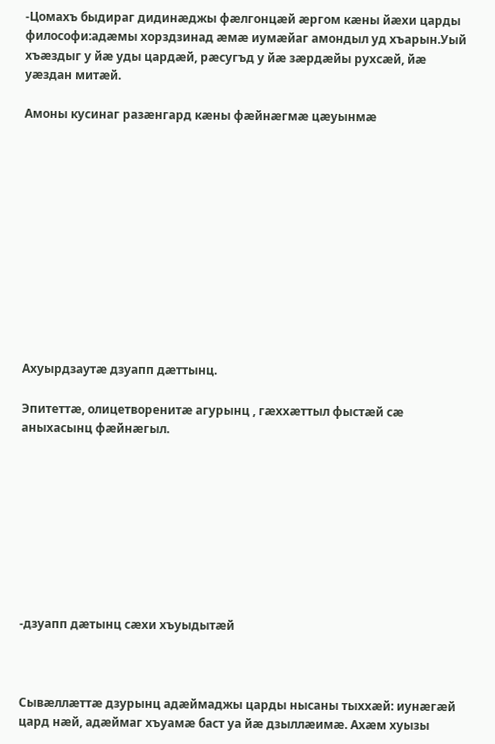-Цомахъ быдираг дидинӕджы фӕлгонцӕй ӕргом кӕны йӕхи царды философи:адӕмы хорздзинад ӕмӕ иумӕйаг амондыл уд хъарын.Уый хъӕздыг у йӕ уды цардӕй, рӕсугъд у йӕ зӕрдӕйы рухсӕй, йӕ уӕздан митӕй.

Амоны кусинаг разӕнгард кӕны фӕйнӕгмӕ цӕуынмӕ












Ахуырдзаутӕ дзуапп дӕттынц.

Эпитеттӕ, олицетворенитӕ агурынц , гӕххӕттыл фыстӕй сӕ аныхасынц фӕйнӕгыл.









-дзуапп дӕтынц сӕхи хъуыдытӕй



Сывӕллӕттӕ дзурынц адæймаджы царды нысаны тыххæй: иунæгæй цард нæй, адæймаг хъуамæ баст уа йæ дзыллæимæ. Ахæм хуызы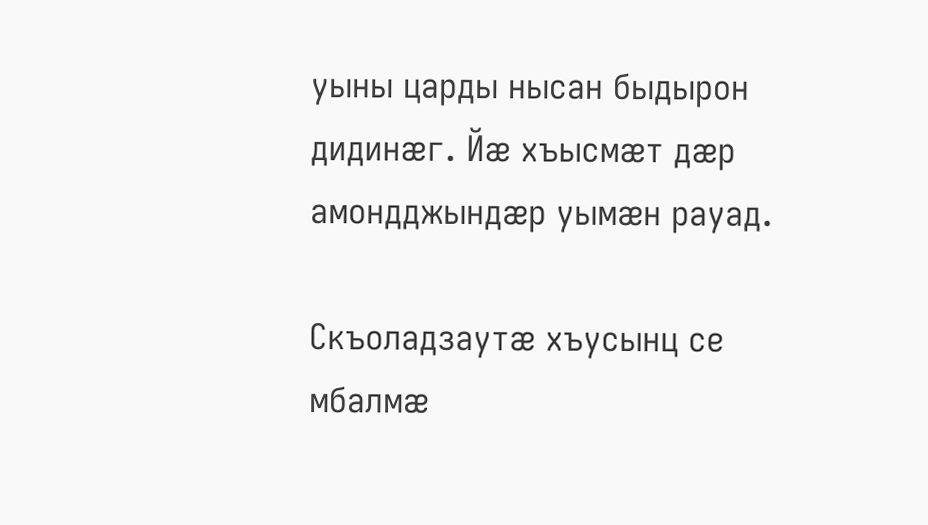уыны царды нысан быдырон дидинæг. Йæ хъысмæт дæр амондджындæр уымæн рауад.

Скъоладзаутӕ хъусынц се мбалмӕ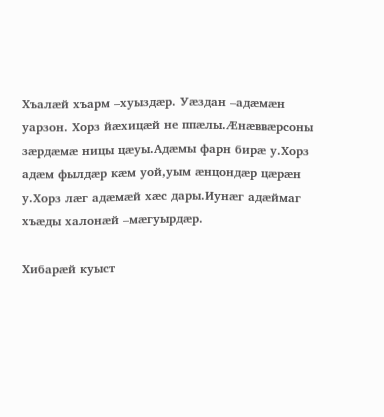Хъалӕй хъарм –хуыздӕр. Уӕздан –адӕмӕн уарзон. Хорз йӕхицӕй не ппӕлы.Ӕнӕввӕрсоны зӕрдӕмӕ ницы цӕуы.Адӕмы фарн бирӕ у.Хорз адӕм фылдӕр кӕм уой,уым ӕнцондӕр цӕрӕн у.Хорз лӕг адӕмӕй хӕс дары.Иунӕг адӕймаг хъӕды халонӕй –мӕгуырдӕр.

Хибарӕй куыст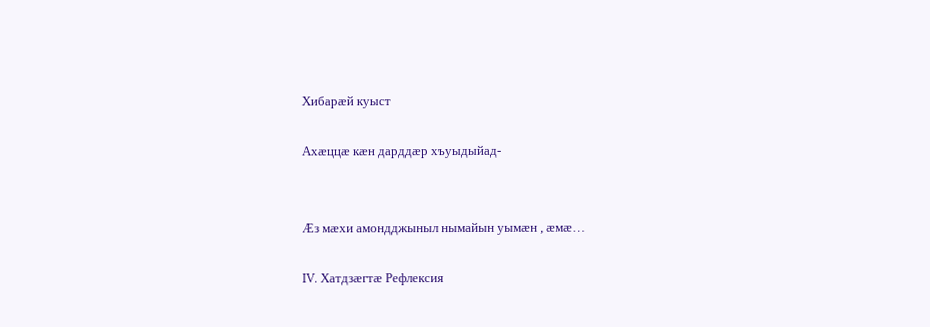Хибарӕй куыст

Ахӕццӕ кӕн дарддӕр хъуыдыйад-


Ӕз мӕхи амондджыныл нымайын уымӕн , ӕмӕ…

IV. Хатдзӕгтӕ Рефлексия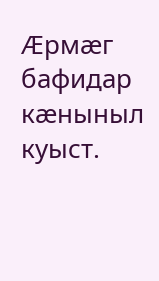Æрмæг бафидар кæныныл куыст.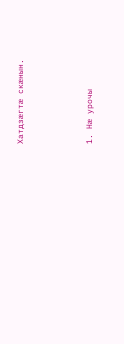Хатдзæгтæ скæнын.





1. Нæ урочы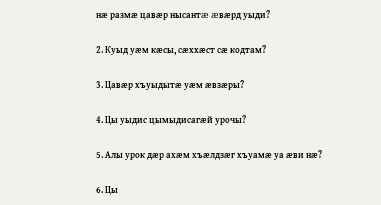нæ размæ цавæр нысантæ æвæрд уыди?

2. Куыд уæм кæсы, сæххæст сæ кодтам?

3. Цавæр хъуыдытæ уæм æвзæры?

4. Цы уыдис цымыдисагæй урочы?

5. Алы урок дæр ахæм хъæлдзæг хъуамæ уа æви нæ?

6. Цы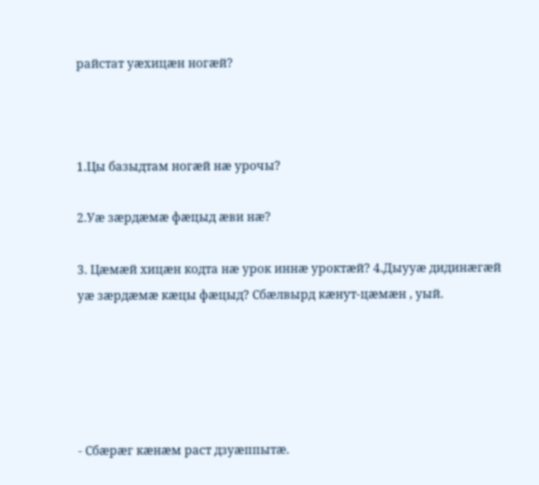райстат уæхицæн ногæй?



1.Цы базыдтам ногæй нæ урочы?

2.Уæ зæрдæмæ фæцыд æви нæ?

3. Цæмæй хицæн кодта нæ урок иннæ уроктæй? 4.Дыууӕ дидинӕгӕй уæ зæрдæмæ кӕцы фæцыд? Сбӕлвырд кӕнут-цӕмӕн , уый.





- Сбæрæг кæнæм раст дзуæппытæ.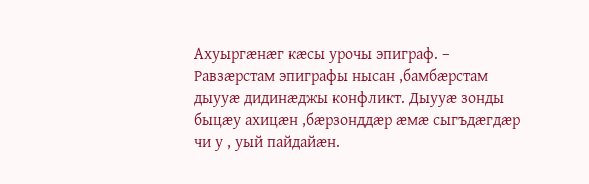Ахуыргӕнӕг кӕсы урочы эпиграф. – Равзӕрстам эпиграфы нысан ,бамбӕрстам дыууӕ дидинӕджы конфликт. Дыууӕ зонды быцӕу ахицӕн ,бӕрзонддӕр ӕмӕ сыгъдӕгдӕр чи у , уый пайдайӕн.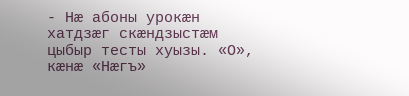- Нæ абоны урокæн хатдзæг скæндзыстæм цыбыр тесты хуызы. «О», кӕнӕ «Нӕгъ»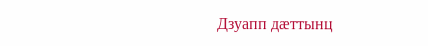Дзуапп дӕттынц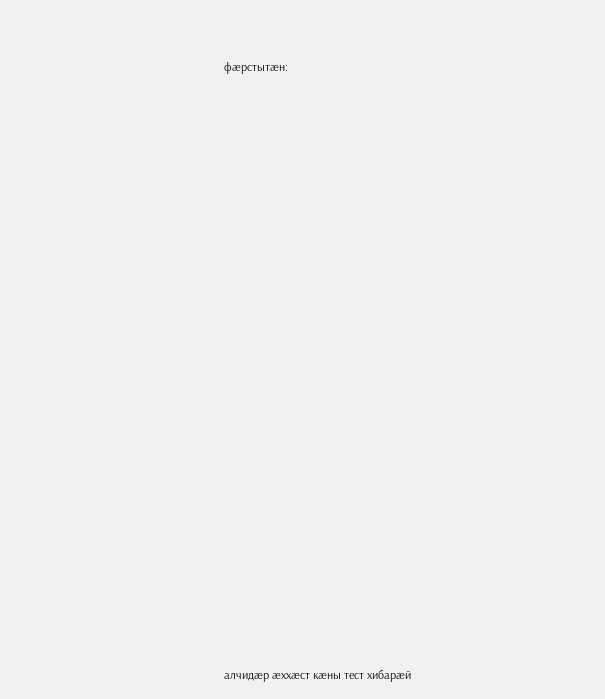фӕрстытӕн:







































алчидæр æххæст кæны тест хибарæй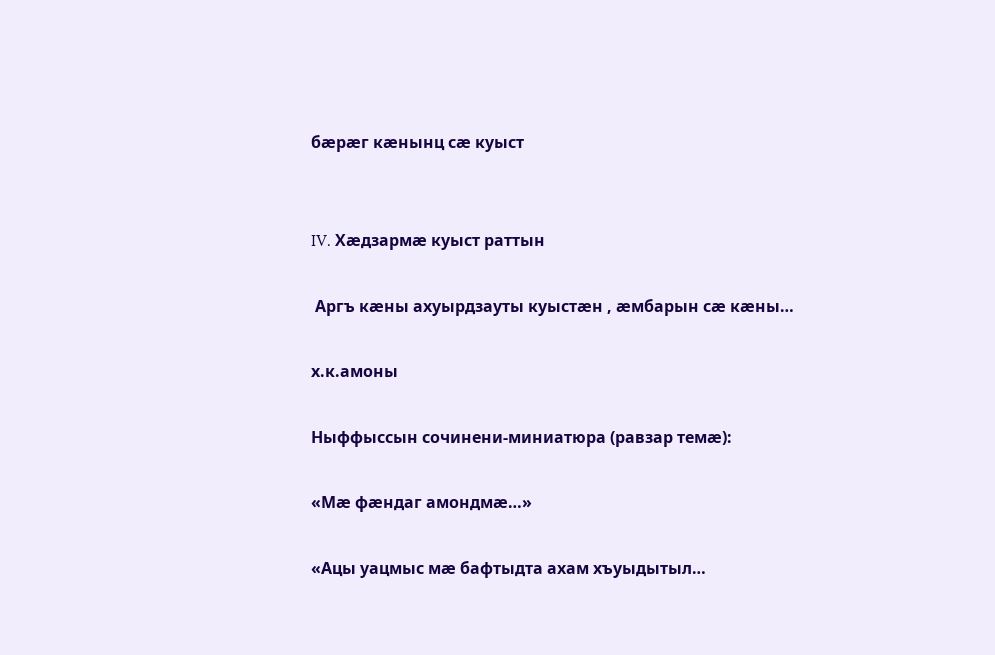бæрæг кæнынц сæ куыст


IV. Хӕдзармӕ куыст раттын

 Аргъ кӕны ахуырдзауты куыстӕн , ӕмбарын сӕ кӕны…

х.к.амоны

Ныффыссын сочинени-миниатюра (равзар темӕ):

«Мӕ фӕндаг амондмӕ…»

«Ацы уацмыс мӕ бафтыдта ахам хъуыдытыл…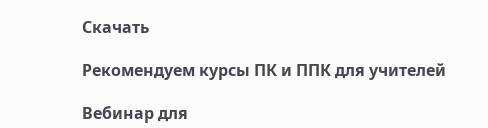Скачать

Рекомендуем курсы ПК и ППК для учителей

Вебинар для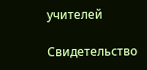учителей

Свидетельство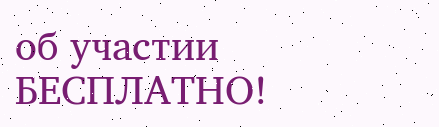об участии БЕСПЛАТНО!